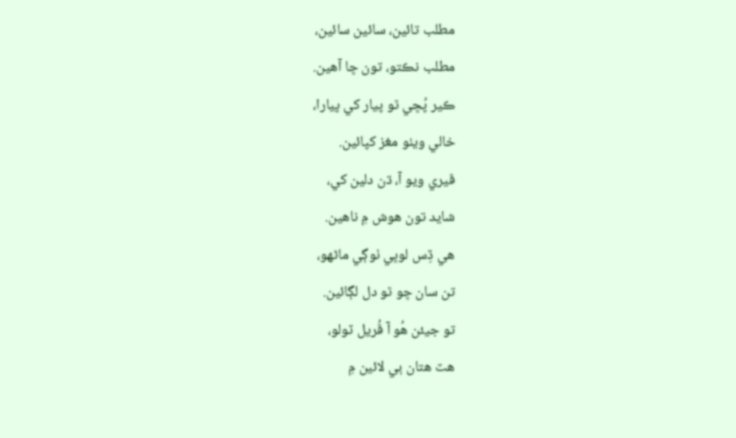مطلب تائين، سائين سائين،
مطلب نڪتو، تون ڇا آهين.
ڪير پُڇي ٿو پيار کي پيارا،
خالي ويٺو مغز کپائين.
ڦيري ويو آ، ڌن دلين کي،
شايد تون هوش ۾ ناهين.
هي ڏِس لوڀي ٺوڳي ماڻهو،
تن سان ڇو ٿو دل لڳائين.
تو جيئن هُو آ ڦُريل ٽولو،
هٽ هتان ٻي لائين ۾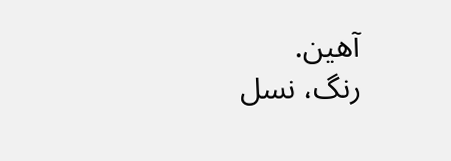آهين.
رنگ، نسل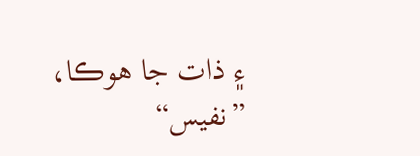۽ ذات جا هوڪا،
”نفيس“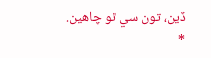ڏين، تون سي ٿو چاهين.
*